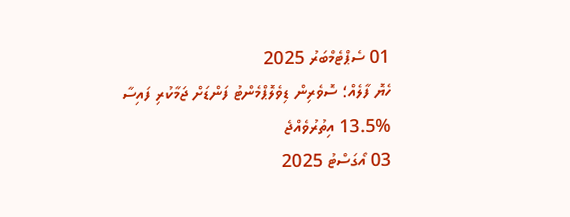01 ސެޕްޓެމްބަރު 2025
ހެޔޮ ފާލެއް؛ ސޮވެރިން ޑިވެލޮޕްމެންޓު ފަންޑަށް ޖަމާކުރި ފައިސާ %13.5 އިތުރުވެއްޖެ
03 އޯގަސްޓު 2025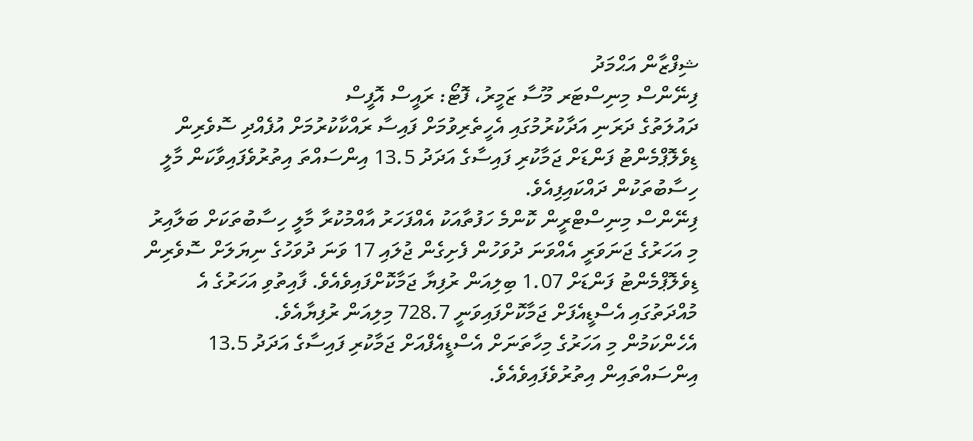ޝިފްޒާން އަޙްމަދު
ފިނޭންސް މިނިސްޓަރ މޫސާ ޒަމީރު، ފޮޓޯ: ރައީސް އޮފީސް
ދައުލަތުގެ ދަރަނި އަދާކުރުމުގައި އެހީތެރިވުމަށް ފައިސާ ރައްކާކުރުމަށް އުފެއްދި ސޮވެރިން ޑިވެލޮޕްމެންޓު ފަންޑަށް ޖަމާކުރި ފައިސާގެ އަދަދު 13.5 އިންސައްތަ އިތުރުވެފައިވާކަން މާލީ ހިސާބުތަކުން ދައްކައިފިއެވެ.
ފިނޭންސް މިނިސްޓްރީން ކޮންމެ ހަފުތާއަކު އެއްފަހަރު އާއްމުކުރާ މާލީ ހިސާބުތަކަށް ބަލާއިރު މި އަހަރުގެ ޖަނަވަރީ އެއްވަނަ ދުވަހުން ފެށިގެން ޖުލައި 17 ވަނަ ދުވަހުގެ ނިޔަލަށް ސޮވެރިން ޑިވެލޮޕްމެންޓު ފަންޑަށް 1.07 ބިލިއަން ރުފިޔާ ޖަމާކޮށްފައިވެއެވެ. ފާއިތުވި އަހަރުގެ އެ މުއްދަތުގައި އެސްޑީއެފަށް ޖަމާކޮށްފައިވަނީ 728.7 މިލިއަން ރުފިޔާއެވެ.
އެހެންކަމުން މި އަހަރުގެ މިހާތަނަށް އެސްޑީއެފްއަށް ޖަމާކުރި ފައިސާގެ އަދަދު 13.5 އިންސައްތައިން އިތުރުވެފައިވެއެވެ.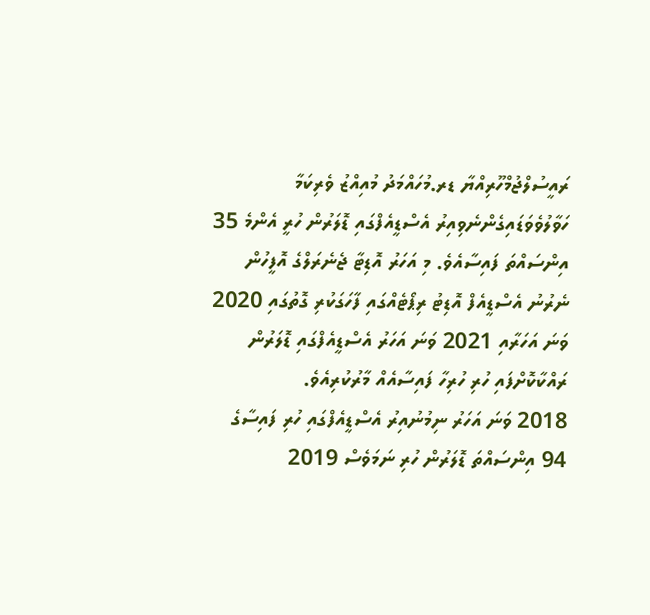ރައީސުލްޖުމްހޫރިއްޔާ ޑރ.މުހައްމަދު މުއިއްޒު ވެރިކަމާ ހަވާލުވެވަޑައިގެންނެވިއިރު އެސްޑީއެފްގައި ޑޮލަރުން ހުރީ އެންމެ 35 އިންސައްތަ ފައިސާއެވެ. މި އަހަރު އޮޑިޓާ ޖެނެރަލްގެ އޮފީހުން ނެރުނު އެސްޑީއެފް އޮޑިޓު ރިޕޯޓެއްގައި ފާހަގަކުރި ގޮތުގައި 2020 ވަނަ އަހަރާއި 2021 ވަނަ އަހަރު އެސްޑީއެފްގައި ޑޮލަރުން ރައްކާކޮށްފައި ހުރި ހުރިހާ ފައިސާއެއް މާރުކުރިއެވެ.
2018 ވަނަ އަހަރު ނިމުނުއިރު އެސްޑީއެފްގައި ހުރި ފައިސާގެ 94 އިންސައްތަ ޑޮލަރުން ހުރި ނަމަވެސް 2019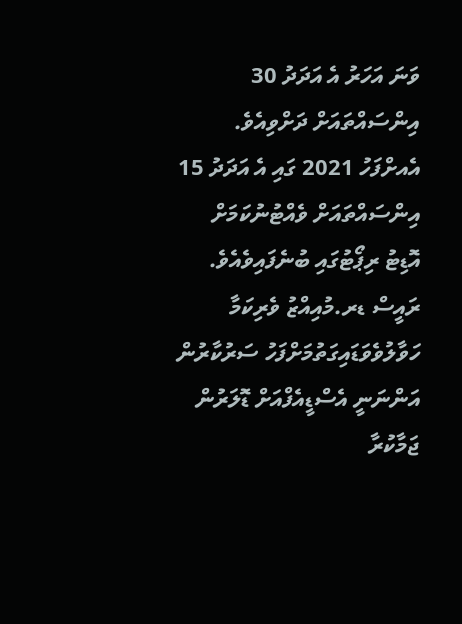ވަނަ އަހަރު އެ އަދަދު 30 އިންސައްތައަށް ދަށްވިއެވެ. އެއށްފަހު 2021 ގައި އެ އަދަދު 15 އިންސައްތައަށް ވެއްޓުނުކަމަށް އޮޑިޓު ރިޕޯޓުގައި ބުނެފައިވެއެވެ.
ރައީސް ޑރ.މުއިއްޒު ވެރިކަމާ ހަވާލުވެވަޑައިގަތުމަށްފަހު ސަރުކާރުން އަންނަނީ އެސްޑީއެފްއަށް ޑޮލަރުން ޖަމާކުރާ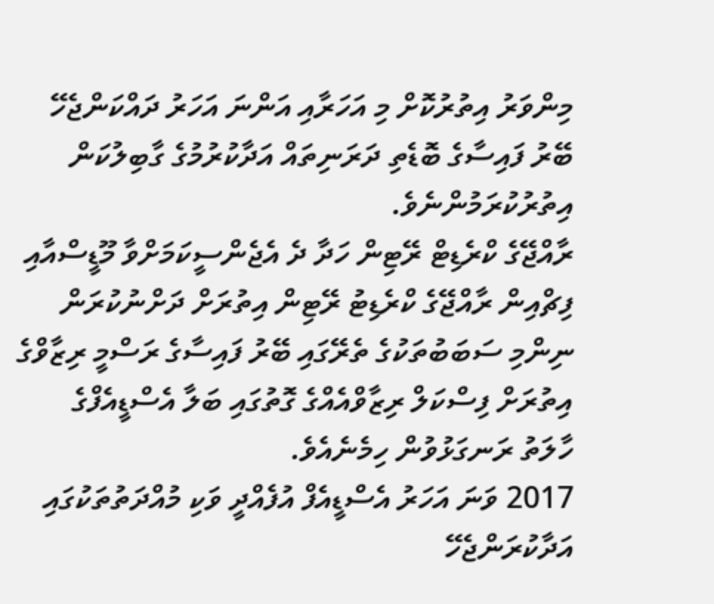މިންވަރު އިތުރުކޮށް މި އަހަރާއި އަންނަ އަހަރު ދައްކަންޖެހޭ ބޭރު ފައިސާގެ ބޮޑެތި ދަރަނިތައް އަދާކުރުމުގެ ގާބިލުކަން އިތުރުކުރަމުންނެވެ.
ރާއްޖޭގެ ކްރެޑިޓް ރޭޓިން ހަދާ ދެ އެޖެންސީކަމަށްވާ މޫޑީސްއާއި ފިޗްއިން ރާއްޖޭގެ ކްރެޑިޓު ރޭޓިން އިތުރަށް ދަށްނުކުރަން ނިންމި ސަބަބުތަކުގެ ތެރޭގައި ބޭރު ފައިސާގެ ރަސްމީ ރިޒާވްގެ އިތުރަށް ފިސްކަލް ރިޒާވްއެއްގެ ގޮތުގައި ބަލާ އެސްޑީއެފްގެ ހާލަތު ރަނގަޅުވުން ހިމެނެއެވެ.
2017 ވަނަ އަހަރު އެސްޑީއެފް އުފެއްދީ ވަކި މުއްދަތުތަކުގައި އަދާކުރަންޖެހޭ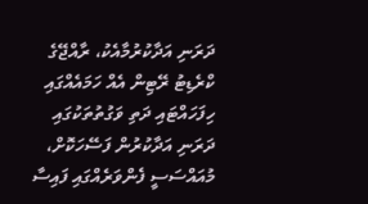ދަރަނި އަދާކުރުމާއެކު، ރާއްޖޭގެ ކްރެޑިޓު ރޭޓިން އެއް ހަމައެއްގައި ހިފަހައްޓައި ދަތި ވަގުތުތަކުގައި ދަރަނި އަދާކުރުން ފަސޭހަކޮށް، މުއައްސަސީ ފެންވަރެއްގައި ފައިސާ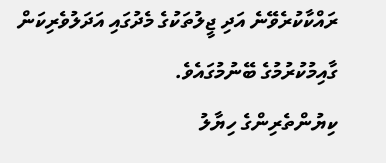ރައްކާކުރެވޭނެ އަދި ޖީލުތަކުގެ މެދުގައި އަދަލުވެރިކަން ގާއިމުކުރުމުގެ ބޭނުމުގައެވެ.
ކިޔުންތެރިންގެ ހިޔާލު